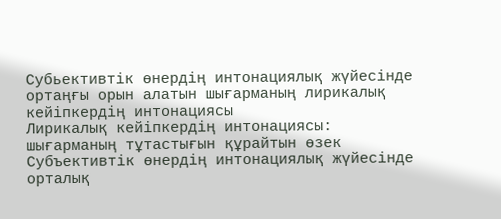Субьективтік өнердің интонациялық жүйесінде ортаңғы орын алатын шығарманың лирикалық кейіпкердің интонациясы
Лирикалық кейіпкердің интонациясы: шығарманың тұтастығын құрайтын өзек
Субъективтік өнердің интонациялық жүйесінде орталық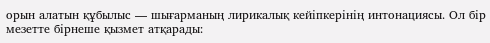орын алатын құбылыс — шығарманың лирикалық кейіпкерінің интонациясы. Ол бір мезетте бірнеше қызмет атқарады: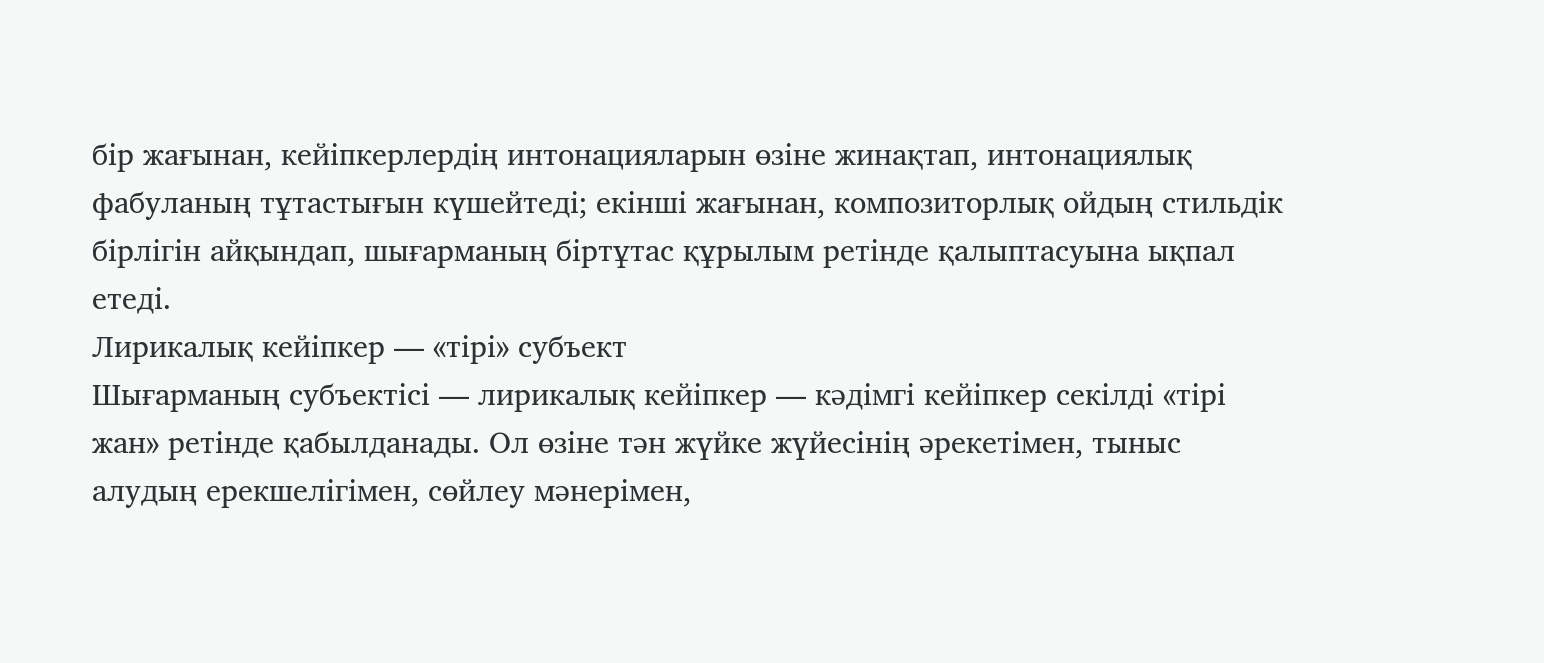бір жағынан, кейіпкерлердің интонацияларын өзіне жинақтап, интонациялық фабуланың тұтастығын күшейтеді; екінші жағынан, композиторлық ойдың стильдік бірлігін айқындап, шығарманың біртұтас құрылым ретінде қалыптасуына ықпал етеді.
Лирикалық кейіпкер — «тірі» субъект
Шығарманың субъектісі — лирикалық кейіпкер — кәдімгі кейіпкер секілді «тірі жан» ретінде қабылданады. Ол өзіне тән жүйке жүйесінің әрекетімен, тыныс алудың ерекшелігімен, сөйлеу мәнерімен,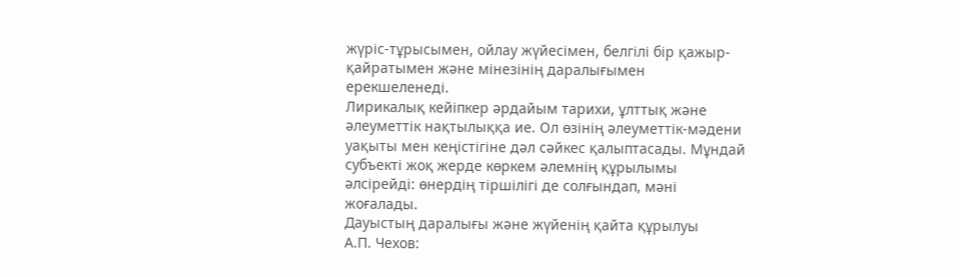жүріс-тұрысымен, ойлау жүйесімен, белгілі бір қажыр-қайратымен және мінезінің даралығымен ерекшеленеді.
Лирикалық кейіпкер әрдайым тарихи, ұлттық және әлеуметтік нақтылыққа ие. Ол өзінің әлеуметтік-мәдени уақыты мен кеңістігіне дәл сәйкес қалыптасады. Мұндай субъекті жоқ жерде көркем әлемнің құрылымы әлсірейді: өнердің тіршілігі де солғындап, мәні жоғалады.
Дауыстың даралығы және жүйенің қайта құрылуы
А.П. Чехов: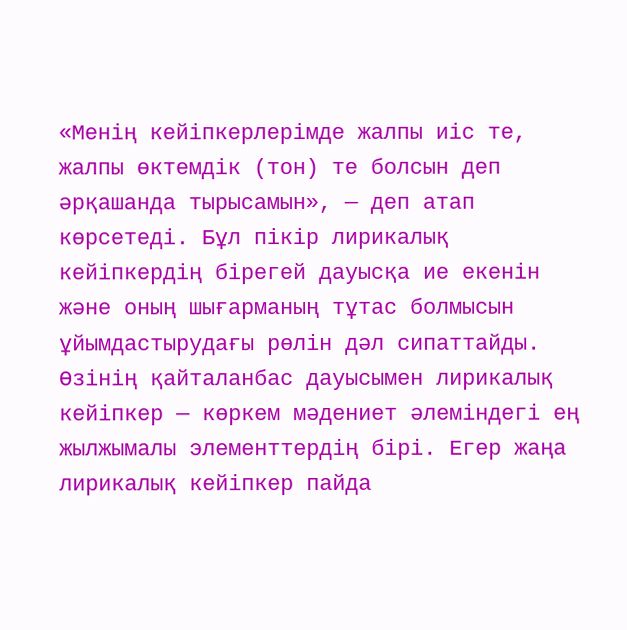«Менің кейіпкерлерімде жалпы иіс те, жалпы өктемдік (тон) те болсын деп әрқашанда тырысамын», — деп атап көрсетеді. Бұл пікір лирикалық кейіпкердің бірегей дауысқа ие екенін және оның шығарманың тұтас болмысын ұйымдастырудағы рөлін дәл сипаттайды.
Өзінің қайталанбас дауысымен лирикалық кейіпкер — көркем мәдениет әлеміндегі ең жылжымалы элементтердің бірі. Егер жаңа лирикалық кейіпкер пайда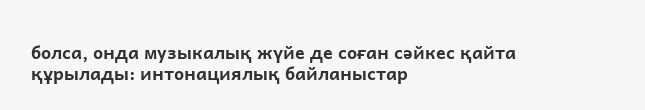болса, онда музыкалық жүйе де соған сәйкес қайта құрылады: интонациялық байланыстар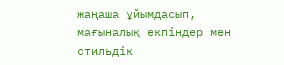жаңаша ұйымдасып, мағыналық екпіндер мен стильдік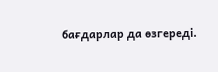бағдарлар да өзгереді.